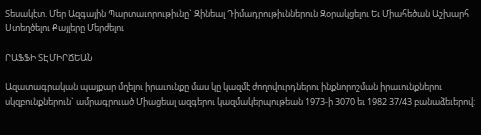Տեսակէտ. Մեր Ազգային Պարտաւորութիւնը` Զինեալ Դիմադրութիւններուն Զօրակցելու Եւ Միահեծան Աշխարհ Ստեղծելու Քայլերը Մերժելու

ՐԱՖՖԻ ՏԷՄԻՐՃԵԱՆ

Ազատագրական պայքար մղելու իրաւունքը մաս կը կազմէ ժողովուրդներու ինքնորոշման իրաւունքներու սկզբունքներուն` ամրագրուած Միացեալ ազգերու կազմակերպութեան 1973-ի 3070 եւ 1982 37/43 բանաձեւերով: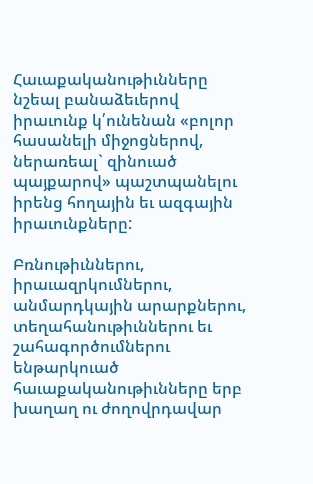Հաւաքականութիւնները նշեալ բանաձեւերով իրաւունք կ՛ունենան «բոլոր հասանելի միջոցներով, ներառեալ` զինուած պայքարով» պաշտպանելու իրենց հողային եւ ազգային իրաւունքները:

Բռնութիւններու, իրաւազրկումներու, անմարդկային արարքներու, տեղահանութիւններու եւ շահագործումներու ենթարկուած հաւաքականութիւնները երբ խաղաղ ու ժողովրդավար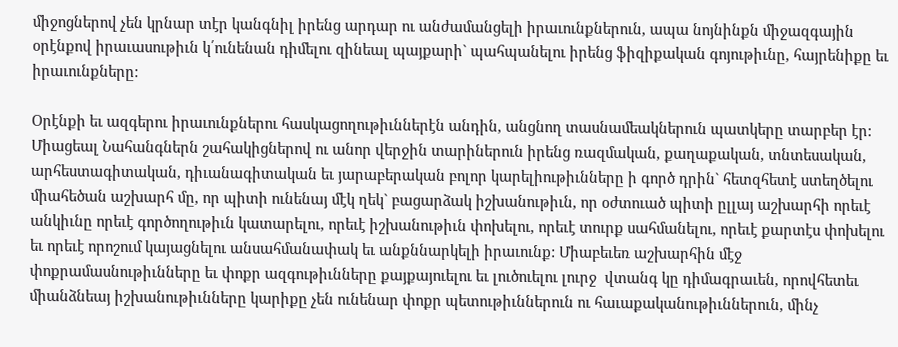միջոցներով չեն կրնար տէր կանգնիլ իրենց արդար ու անժամանցելի իրաւունքներուն, ապա նոյնինքն միջազգային օրէնքով իրաւասութիւն կ՛ունենան դիմելու զինեալ պայքարի` պահպանելու իրենց ֆիզիքական գոյութիւնը, հայրենիքը եւ իրաւունքները:

Օրէնքի եւ ազգերու իրաւունքներու հասկացողութիւններէն անդին, անցնող տասնամեակներուն պատկերը տարբեր էր: Միացեալ Նահանգներն շահակիցներով ու անոր վերջին տարիներուն իրենց ռազմական, քաղաքական, տնտեսական, արհեստագիտական, դիւանագիտական եւ յարաբերական բոլոր կարելիութիւնները ի գործ դրին` հետզհետէ ստեղծելու միահեծան աշխարհ մը, որ պիտի ունենայ մէկ ղեկ` բացարձակ իշխանութիւն, որ օժտուած պիտի ըլլայ աշխարհի որեւէ անկիւնը որեւէ գործողութիւն կատարելու, որեւէ իշխանութիւն փոխելու, որեւէ տուրք սահմանելու, որեւէ քարտէս փոխելու եւ որեւէ որոշում կայացնելու անսահմանափակ եւ անքննարկելի իրաւունք: Միաբեւեռ աշխարհին մէջ փոքրամասնութիւնները եւ փոքր ազգութիւնները քայքայուելու եւ լուծուելու լուրջ  վտանգ կը դիմագրաւեն, որովհետեւ միանձնեայ իշխանութիւնները կարիքը չեն ունենար փոքր պետութիւններուն ու հաւաքականութիւններուն, մինչ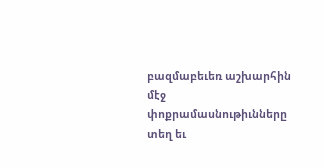բազմաբեւեռ աշխարհին մէջ փոքրամասնութիւնները տեղ եւ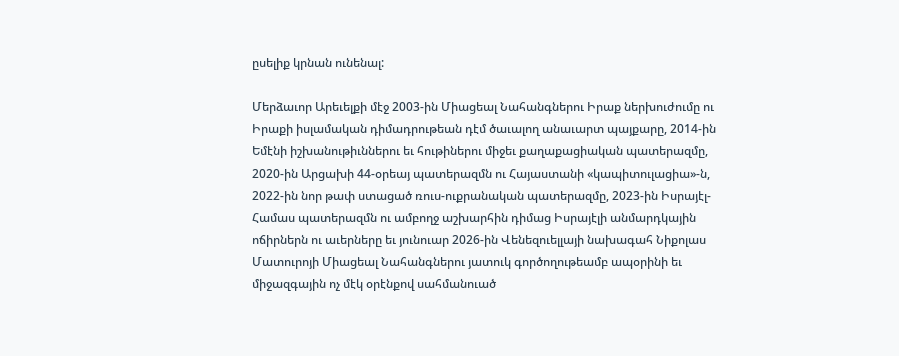ըսելիք կրնան ունենալ:

Մերձաւոր Արեւելքի մէջ 2003-ին Միացեալ Նահանգներու Իրաք ներխուժումը ու Իրաքի իսլամական դիմադրութեան դէմ ծաւալող անաւարտ պայքարը, 2014-ին Եմէնի իշխանութիւններու եւ հութիներու միջեւ քաղաքացիական պատերազմը, 2020-ին Արցախի 44-օրեայ պատերազմն ու Հայաստանի «կապիտուլացիա»-ն, 2022-ին նոր թափ ստացած ռուս-ուքրանական պատերազմը, 2023-ին Իսրայէլ-Համաս պատերազմն ու ամբողջ աշխարհին դիմաց Իսրայէլի անմարդկային ոճիրներն ու աւերները եւ յունուար 2026-ին Վենեզուելլայի նախագահ Նիքոլաս Մատուրոյի Միացեալ Նահանգներու յատուկ գործողութեամբ ապօրինի եւ միջազգային ոչ մէկ օրէնքով սահմանուած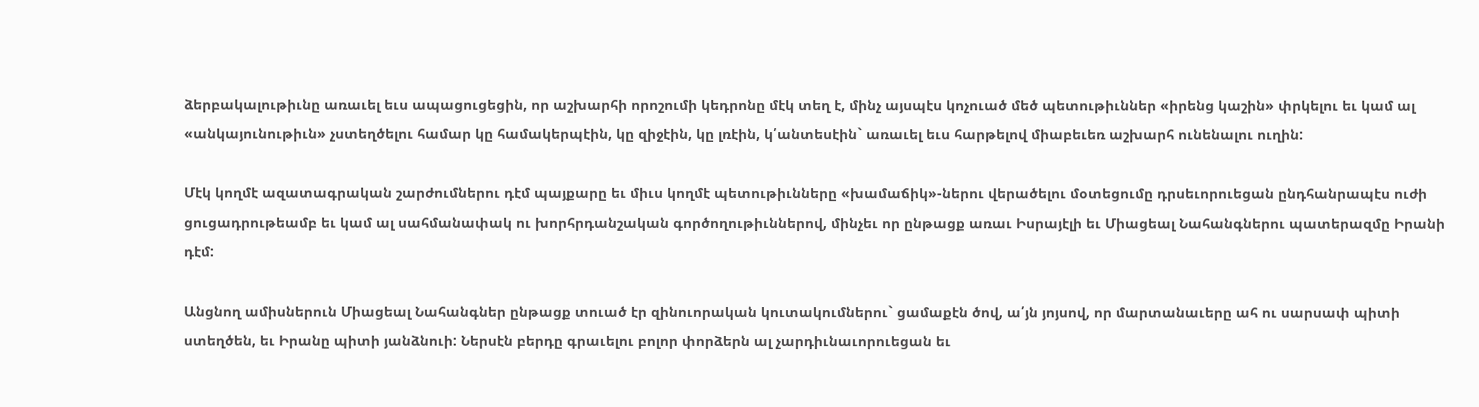ձերբակալութիւնը առաւել եւս ապացուցեցին, որ աշխարհի որոշումի կեդրոնը մէկ տեղ է, մինչ այսպէս կոչուած մեծ պետութիւններ «իրենց կաշին» փրկելու եւ կամ ալ «անկայունութիւն» չստեղծելու համար կը համակերպէին, կը զիջէին, կը լռէին, կ՛անտեսէին` առաւել եւս հարթելով միաբեւեռ աշխարհ ունենալու ուղին:

Մէկ կողմէ ազատագրական շարժումներու դէմ պայքարը եւ միւս կողմէ պետութիւնները «խամաճիկ»-ներու վերածելու մօտեցումը դրսեւորուեցան ընդհանրապէս ուժի ցուցադրութեամբ եւ կամ ալ սահմանափակ ու խորհրդանշական գործողութիւններով, մինչեւ որ ընթացք առաւ Իսրայէլի եւ Միացեալ Նահանգներու պատերազմը Իրանի դէմ:

Անցնող ամիսներուն Միացեալ Նահանգներ ընթացք տուած էր զինուորական կուտակումներու` ցամաքէն ծով, ա՛յն յոյսով, որ մարտանաւերը ահ ու սարսափ պիտի ստեղծեն, եւ Իրանը պիտի յանձնուի: Ներսէն բերդը գրաւելու բոլոր փորձերն ալ չարդիւնաւորուեցան եւ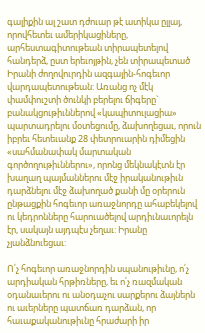գալիքին ալ շատ դժուար թէ ատիկա ըլլայ, որովհետեւ ամերիկացիները, արհեստագիտութեան տիրապետելով հանդերձ, ըստ երեւոյթին, չեն տիրապետած Իրանի ժողովուրդին ազգային-հոգեւոր վարդապետութեան: Առանց ոչ մէկ փամփուշտի ծունկի բերելու ճիգերը` բանակցութիւններով «կապիտուլացիա» պարտադրելու մօտեցումը, ձախողեցաւ, որուն իբրեւ հետեւանք 28 փետրուարին դիմեցին «սահմանափակ մարտական գործողութիւններու», որոնց մեկնակէտն էր խաղաղ պայմաններու մէջ իրականութիւն դարձնելու մէջ ձախողած քանի մը օրերուն ընթացքին հոգեւոր առաջնորդը ահաբեկելով ու կեդրոնները հարուածելով արդիւնաւորելն էր, սակայն այդպէս չեղաւ: Իրանը չյանձնուեցաւ:

Ո՛չ հոգեւոր առաջնորդին սպանութիւնը, ո՛չ արդիական հրթիռները, եւ ո՛չ ռազմական օդանաւերու ու անօդաչու սարքերու ձայներն ու աւերները պատճառ դարձան, որ հաւաքականութիւնը հրաժարի իր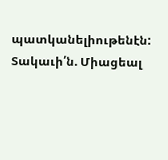պատկանելիութենէն: Տակաւի՛ն. Միացեալ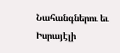Նահանգներու եւ Իսրայէլի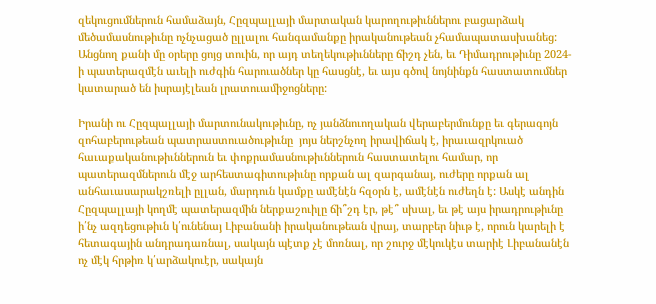զեկուցումներուն համաձայն, Հըզպալլայի մարտական կարողութիւններու բացարձակ մեծամասնութիւնը ոչնչացած ըլլալու հանգամանքը իրականութեան չհամապատասխանեց: Անցնող քանի մը օրերը ցոյց տուին, որ այդ տեղեկութիւնները ճիշդ չեն, եւ Դիմադրութիւնը 2024-ի պատերազմէն աւելի ուժգին հարուածներ կը հասցնէ, եւ այս գծով նոյնինքն հաստատումներ կատարած են իսրայէլեան լրատուամիջոցները:

Իրանի ու Հըզպալլայի մարտունակութիւնը, ոչ յանձնուողական վերաբերմունքը եւ գերագոյն զոհաբերութեան պատրաստուածութիւնը  յոյս ներշնչող իրավիճակ է, իրաւազրկուած հաւաքականութիւններուն եւ փոքրամասնութիւններուն հաստատելու համար, որ պատերազմներուն մէջ արհեստագիտութիւնը որքան ալ զարգանայ, ուժերը որքան ալ անհաւասարակշռելի ըլլան, մարդուն կամքը ամէնէն հզօրն է, ամէնէն ուժեղն է: Ասկէ անդին Հըզպալլայի կողմէ պատերազմին ներքաշուիլը ճի՞շդ էր, թէ՞ սխալ, եւ թէ այս իրադրութիւնը ի՛նչ ազդեցութիւն կ՛ունենայ Լիբանանի իրականութեան վրայ, տարբեր նիւթ է, որուն կարելի է հետագային անդրադառնալ, սակայն պէտք չէ մոռնալ, որ շուրջ մէկուկէս տարիէ Լիբանանէն ոչ մէկ հրթիռ կ՛արձակուէր, սակայն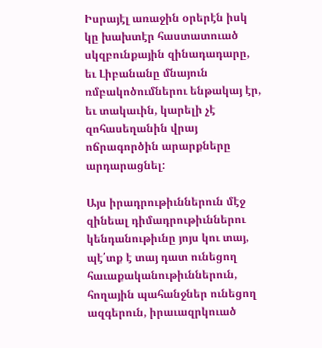Իսրայէլ առաջին օրերէն իսկ կը խախտէր հաստատուած սկզբունքային զինադադարը, եւ Լիբանանը մնայուն ռմբակոծումներու ենթակայ էր, եւ տակաւին, կարելի չէ զոհասեղանին վրայ ոճրագործին արարքները արդարացնել:

Այս իրադրութիւններուն մէջ զինեալ դիմադրութիւններու կենդանութիւնը յոյս կու տայ, պէ՛տք է տայ դատ ունեցող հաւաքականութիւններուն, հողային պահանջներ ունեցող ազգերուն, իրաւազրկուած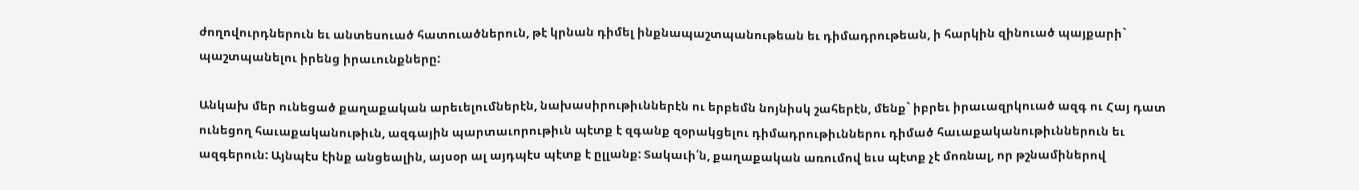ժողովուրդներուն եւ անտեսուած հատուածներուն, թէ կրնան դիմել ինքնապաշտպանութեան եւ դիմադրութեան, ի հարկին զինուած պայքարի` պաշտպանելու իրենց իրաւունքները:

Անկախ մեր ունեցած քաղաքական արեւելումներէն, նախասիրութիւններէն ու երբեմն նոյնիսկ շահերէն, մենք` իբրեւ իրաւազրկուած ազգ ու Հայ դատ ունեցող հաւաքականութիւն, ազգային պարտաւորութիւն պէտք է զգանք զօրակցելու դիմադրութիւններու դիմած հաւաքականութիւններուն եւ ազգերուն: Այնպէս էինք անցեալին, այսօր ալ այդպէս պէտք է ըլլանք: Տակաւի՛ն, քաղաքական առումով եւս պէտք չէ մոռնալ, որ թշնամիներով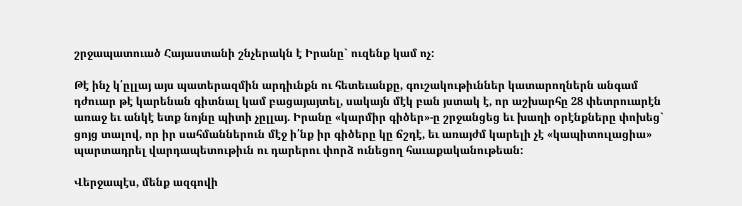շրջապատուած Հայաստանի շնչերակն է Իրանը` ուզենք կամ ոչ:

Թէ ինչ կ՛ըլլայ այս պատերազմին արդիւնքն ու հետեւանքը, գուշակութիւններ կատարողներն անգամ դժուար թէ կարենան գիտնալ կամ բացայայտել, սակայն մէկ բան յստակ է, որ աշխարհը 28 փետրուարէն առաջ եւ անկէ ետք նոյնը պիտի չըլլայ. Իրանը «կարմիր գիծեր»-ը շրջանցեց եւ խաղի օրէնքները փոխեց` ցոյց տալով, որ իր սահմաններուն մէջ ի՛նք իր գիծերը կը ճշդէ, եւ առայժմ կարելի չէ «կապիտուլացիա» պարտադրել վարդապետութիւն ու դարերու փորձ ունեցող հաւաքականութեան:

Վերջապէս, մենք ազգովի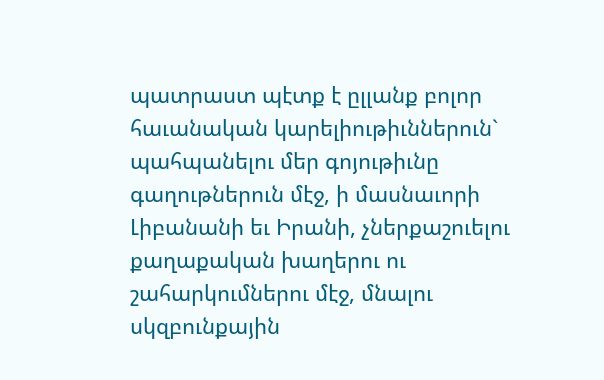պատրաստ պէտք է ըլլանք բոլոր հաւանական կարելիութիւններուն` պահպանելու մեր գոյութիւնը գաղութներուն մէջ, ի մասնաւորի Լիբանանի եւ Իրանի, չներքաշուելու քաղաքական խաղերու ու շահարկումներու մէջ, մնալու սկզբունքային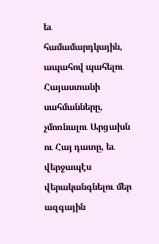եւ համամարդկային, ապահով պահելու Հայաստանի սահմանները, չմոռնալու Արցախն ու Հայ դատը, եւ վերջապէս վերականգնելու մեր ազգային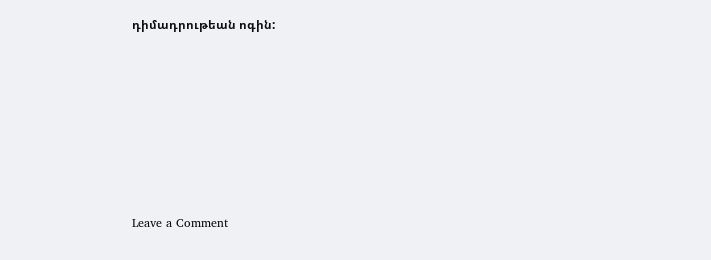դիմադրութեան ոգին:









Leave a Comment